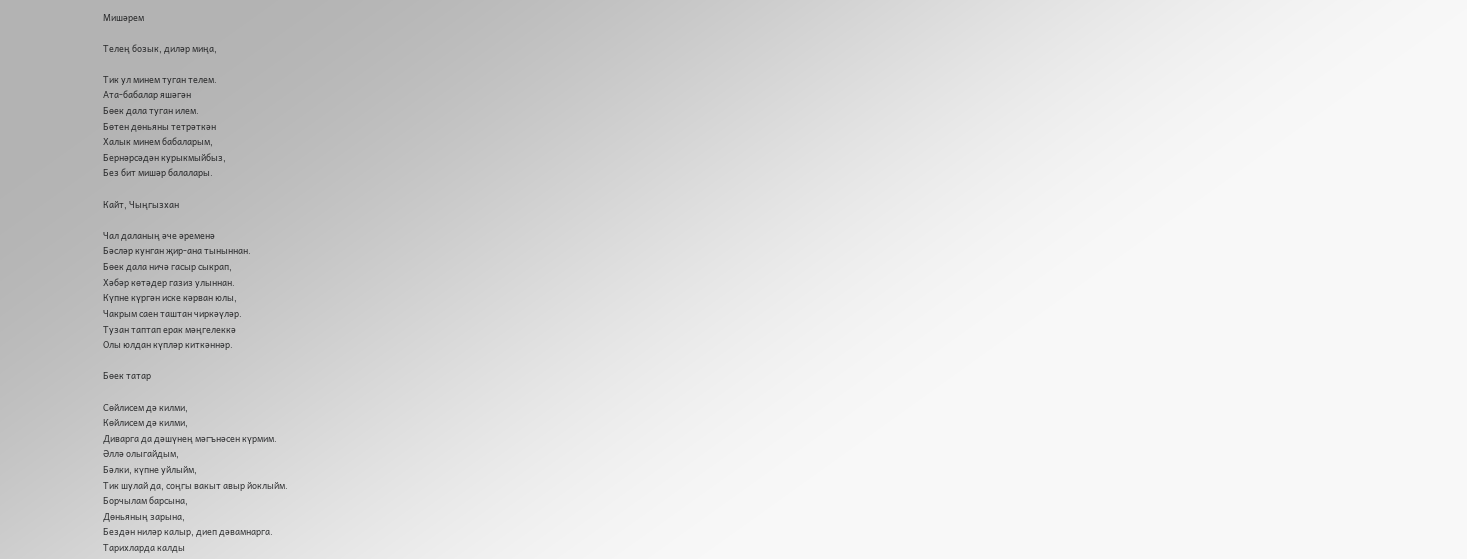Мишәрем

Телең бозык, диләр миңа,

Тик ул минем туган телем.
Ата-бабалар яшәгән
Бөек дала туган илем.
Бөтен дөньяны тетрәткән
Халык минем бабаларым,
Бернәрсәдән курыкмыйбыз,
Без бит мишәр балалары.

Кайт, Чыңгызхан

Чал даланың әче әременә
Бәсләр кунган җир-ана тыныннан.
Бөек дала ничә гасыр сыкрап,
Хәбәр көтәдер газиз улыннан.
Күпне күргән иске кәрван юлы,
Чакрым саен таштан чиркәүләр.
Тузан таптап ерак мәңгелеккә
Олы юлдан күпләр киткәннәр.

Бөек татар

Сөйлисем дә килми,
Көйлисем дә килми,
Диварга да дәшүнең мәгънәсен күрмим.
Әллә олыгайдым,
Бәлки, күпне уйлыйм,
Тик шулай да, соңгы вакыт авыр йоклыйм.
Борчылам барсына,
Дөньяның зарына,
Бездән ниләр калыр, диеп дәвамнарга.
Тарихларда калды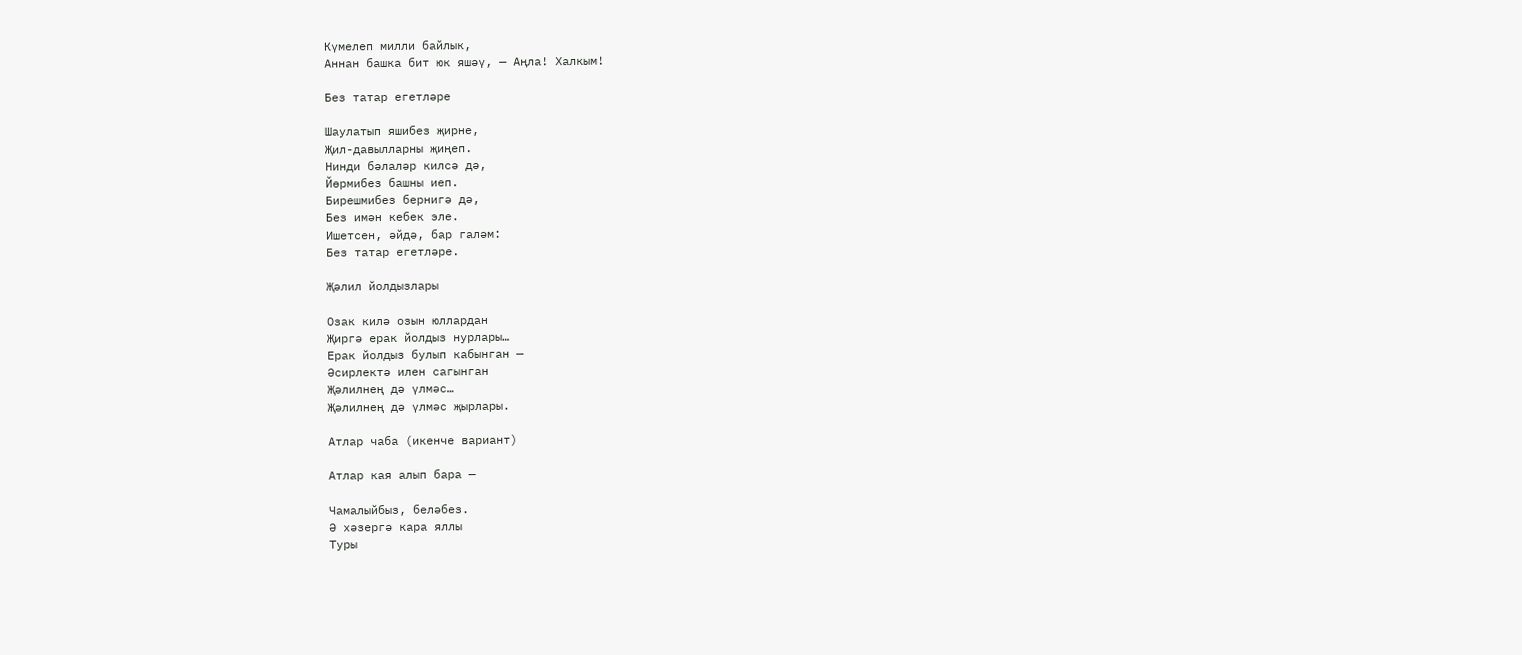Күмелеп милли байлык,
Аннан башка бит юк яшәү, — Аңла! Халкым!

Без татар егетләре

Шаулатып яшибез җирне,
Җил-давылларны җиңеп.
Нинди бәлаләр килсә дә,
Йөрмибез башны иеп.
Бирешмибез бернигә дә,
Без имән кебек эле.
Ишетсен, әйдә, бар галәм:
Без татар егетләре.

Җәлил йолдызлары

Озак килә озын юллардан
Җиргә ерак йолдыз нурлары…
Ерак йолдыз булып кабынган —
Әсирлектә илен сагынган
Җәлилнең дә үлмәс…
Җәлилнең дә үлмәс җырлары.

Атлар чаба (икенче вариант)

Атлар кая алып бара —

Чамалыйбыз, беләбез.
Ә хәзергә кара яллы
Туры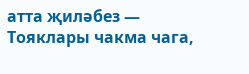атта җиләбез —
Тояклары чакма чага,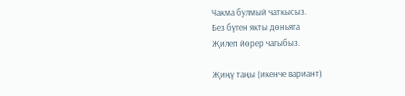Чакма булмый чаткысыз.
Без бүген якты дөньяга
Җилеп йөрер чагыбыз.

Җиңү таңы (икенче вариант)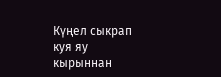Күңел сыкрап куя яу кырыннан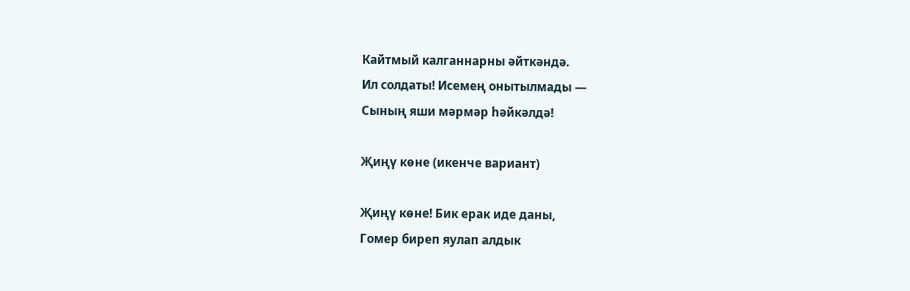Кайтмый калганнарны әйткәндә.
Ил солдаты! Исемең онытылмады —
Сының яши мәрмәр һәйкәлдә!

Җиңү көне (икенче вариант)

Җиңү көне! Бик ерак иде даны,
Гомер биреп яулап алдык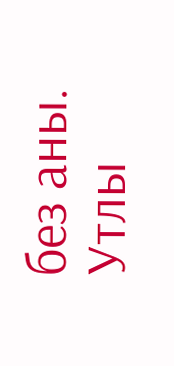без аны.
Утлы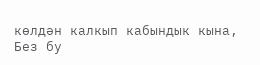көлдән калкып кабындык кына,
Без бу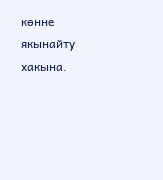көнне якынайту хакына.